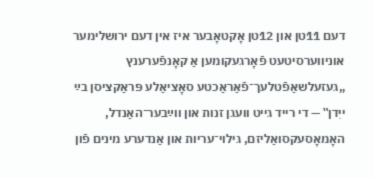דעם 11טן און 12טן אָקטאָבער איז אין דעם ירושלימער אוניווערסיטעט פֿאָרגעקומען אַ קאָנפֿערענץ „געזעלשאַפֿטלעך־פֿאַראַכטע סאָציאַלע פּראַקציסן בײַ ייִדן‟ — די רייד גייט וועגן זנות און ווײַבער־האַנדל, האָמאָסעקסואַליזם, גילוי־עריות און אַנדערע מינים פֿון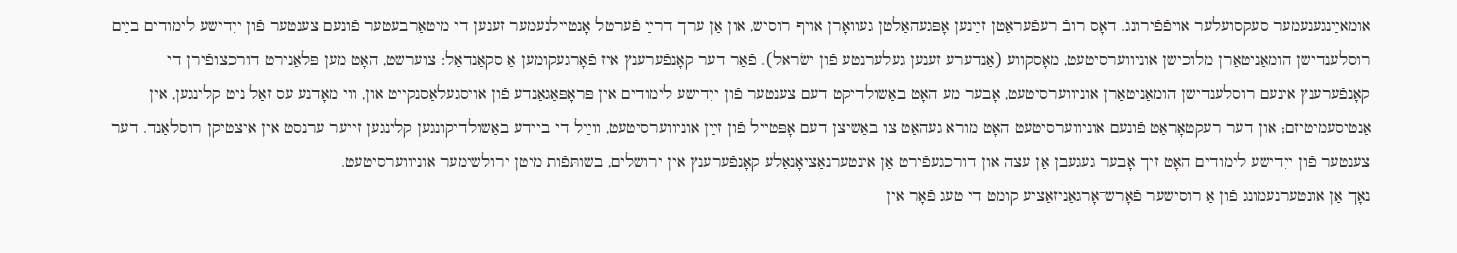אומאײַנגענעמער סעקסועלער אויפֿפֿירונג. דאָס רובֿ רעפֿעראַטן זײַנען אָפּגעהאַלטן געוואָרן אויף רוסיש, און אַן ערך דרײַ פֿערטל אָנטיילנעמער זענען די מיטאַרבעטער פֿונעם צענטער פֿון ייִדישע לימודים בײַם רוסלענדישן הומאַניטאַרן מלוכישן אוניווערסיטעט, מאָסקווע (אַנדערע זענען געלערנטע פֿון ישׂראל). פֿאַר דער קאָנפֿערענץ איז פֿאָרגעקומען אַ סקאַנדאַל: צוערשט, האָט מען פּלאַנירט דורכצופֿירן די קאָנפֿערענץ אינעם רוסלענדישן הומאַניטאַרן אוניווערסיטעט, אָבער מע האָט באַשולדיקט דעם צענטער פֿון ייִדישע לימודים אין פּראָפּאַגאַנדע פֿון אויסגעלאַסנקייט און, ווי מאָדנע עס זאַל ניט קלינגען, אין אַנטיסעמיטיזם; און דער רעקטאָראַט פֿונעם אוניווערסיטעט האָט מורא געהאַט צו באַשיצן דעם אָפּטייל פֿון זײַן אוניווערסיטעט, ווײַל די ביידע באַשולדיקונגען קלינגען זייער ערנסט אין איצטיקן רוסלאַנד. דער צענטער פֿון ייִדישע לימודים האָט זיך אָבער געגעבן אַן עצה און דורכגעפֿירט אַן אינטערנאַציאָנאַלע קאָנפֿערענץ אין ירושלים, בשותּפֿות מיטן ירולשימער אוניווערסיטעט.
נאָך אַן אונטערנעמונג פֿון אַ רוסישער פֿאָרש־אָרגאַניזאַציע קומט די טעג פֿאָר אין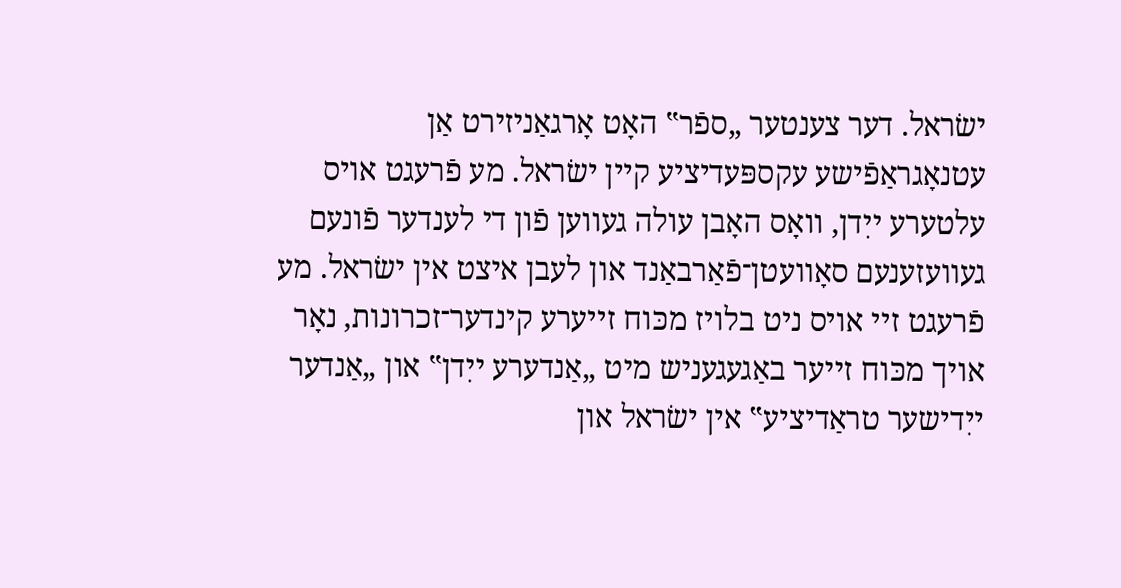ישׂראל. דער צענטער „ספֿר‟ האָט אָרגאַניזירט אַן עטנאָגראַפֿישע עקספּעדיציע קיין ישׂראל. מע פֿרעגט אויס עלטערע ייִדן, וואָס האָבן עולה געווען פֿון די לענדער פֿונעם געוועזענעם סאָוועטן־פֿאַרבאַנד און לעבן איצט אין ישׂראל. מע פֿרעגט זיי אויס ניט בלויז מכּוח זייערע קינדער־זכרונות, נאָר אויך מכּוח זייער באַגעגעניש מיט „אַנדערע ייִדן‟ און „אַנדער ייִדישער טראַדיציע‟ אין ישׂראל און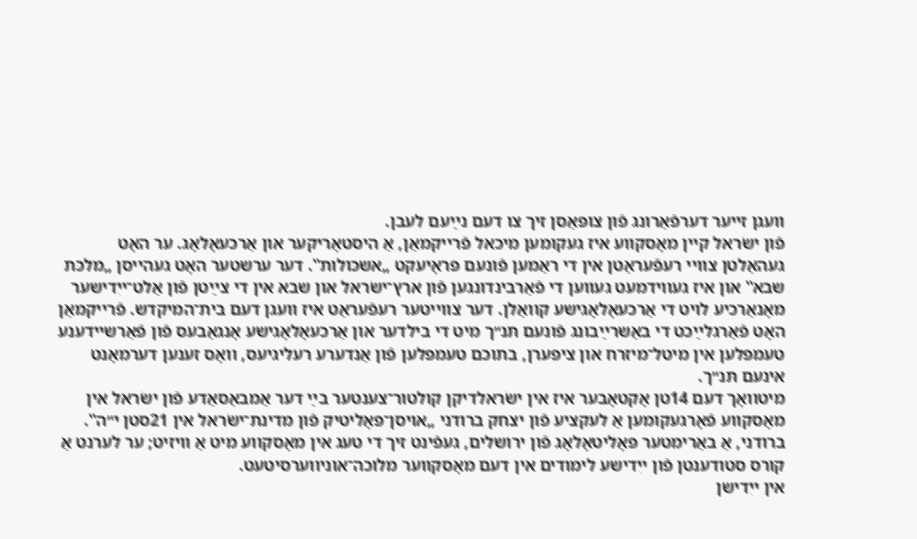וועגן זייער דערפֿאַרונג פֿון צופּאַסן זיך צו דעם נײַעם לעבן.
פֿון ישׂראל קיין מאָסקווע איז געקומען מיכאל פֿרייקמאַן, אַ היסטאָריקער און אַרכעאָלאָג. ער האָט געהאַלטן צוויי רעפֿעראַטן אין די ראַמען פֿונעם פּראָיעקט „אשכּולות‟. דער ערשטער האָט געהייסן „מלכּת שבא‟ און איז געווידמעט געווען די פֿאַרבינדונגען פֿון ארץ־ישׂראל און שבא אין די צײַטן פֿון אַלט־ייִדישער מאָנאַרכיע לויט די אַרכעאָלאָגישע קוואַלן. דער צווייטער רעפֿעראַט איז וועגן דעם בית־המיקדש. פֿרייקמאַן האָט פֿאַרגלײַכט די באַשרײַבונג פֿונעם תּנ״ך מיט די בילדער און אַרכעאָלאָגישע אָנגאַבעס פֿון פֿאַרשיידענע טעמפּלען אין מיטל־מיזרח און ציפּערן, בתוכם טעמפּלען פֿון אַנדערע רעליגיעס, וואָס זענען דערמאָנט אינעם תּנ״ך.
מיטוואָך דעם 14טן אָקטאָבער איז אין ישׂראלדיקן קולטור־צענטער בײַ דער אַמבאַסאַדע פֿון ישׂראל אין מאָסקווע פֿאָרגעקומען אַ לעקציע פֿון יצחק ברודני „אויסן־פּאָליטיק פֿון מדינת־ישׂראל אין 21סטן י״ה‟. ברודני, אַ באַרימטער פּאָליטאָלאָג פֿון ירושלים, געפֿינט זיך די טעג אין מאָסקווע מיט אַ וויזיט; ער לערנט אַ קורס סטודענטן פֿון ייִדישע לימודים אין דעם מאָסקווער מלוכה־אוניווערסיטעט.
אין ייִדישן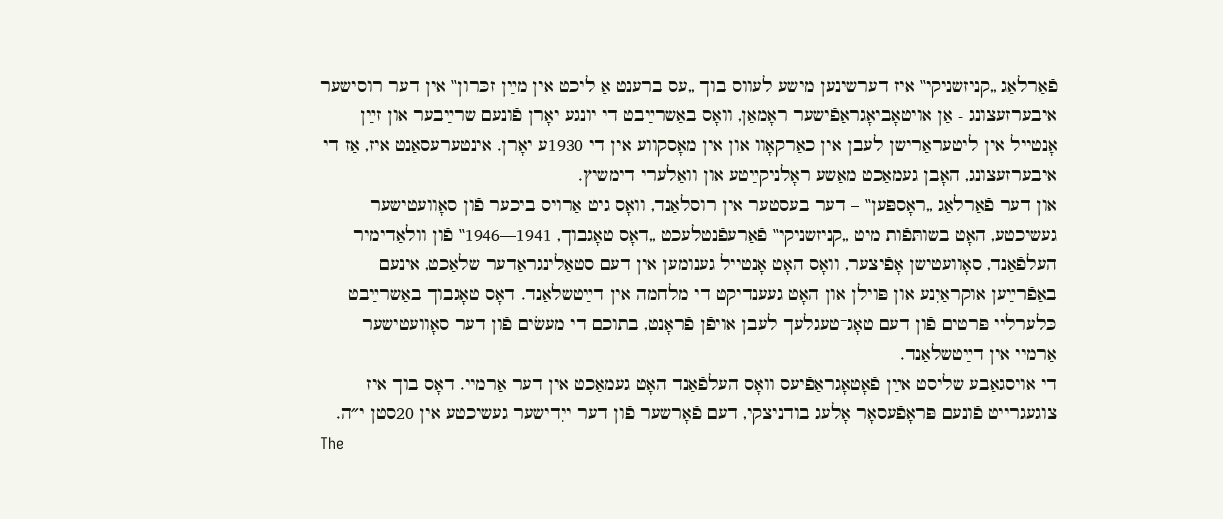פֿאַרלאַג „קניזשניקי‟ איז דערשינען מישע לעווס בוך „עס ברענט אַ ליכט אין מײַן זכּרון‟ אין דער רוסישער איבערזעצונג - אַן אויטאָביאָגראַפֿישער ראָמאַן, וואָס באַשרײַבט די יונגע יאָרן פֿונעם שרײַבער און זײַן אָנטייל אין ליטעראַרישן לעבן אין כאַרקאָוו און אין מאָסקווע אין די 1930ע יאָרן. אינטערעסאַנט איז, אַז די איבערזעצונג, האָבן געמאַכט מאַשע ראָלניקײַטע און וואַלערי דימשיץ.
און דער פֿאַרלאַג „ראָספּען‟ – דער בעסטער אין רוסלאַנד, וואָס גיט אַרויס ביכער פֿון סאָוועטישער געשיכטע, האָט בשותּפֿות מיט „קניזשניקי‟ פֿאַרעפֿנטלעכט „דאָס טאָגבוך, 1941—1946‟ פֿון וולאַדימיר העלפֿאַנד, סאָוועטישן אָפֿיצער, וואָס האָט אָנטייל גענומען אין דעם סטאַלינגראַדער שלאַכט, אינעם באַפֿרײַען אוקראַיִנע און פּוילן און האָט געענדיקט די מלחמה אין דײַטשלאַנד. דאָס טאָגבוך באַשרײַבט כּלערליי פּרטים פֿון דעם טאָג־טעגלעך לעבן אויפֿן פֿראָנט, בתוכם די מעשׂים פֿון דער סאָוועטישער אַרמיי אין דײַטשלאַנד.
די אויסגאַבע שליסט אײַן פֿאָטאָגראַפֿיעס וואָס העלפֿאַנד האָט געמאַכט אין דער אַרמיי. דאָס בוך איז צוגעגרייט פֿונעם פּראָפֿעסאָר אָלעג בודניצקי, דעם פֿאָרשער פֿון דער ייִדישער געשיכטע אין 20סטן י״ה.
The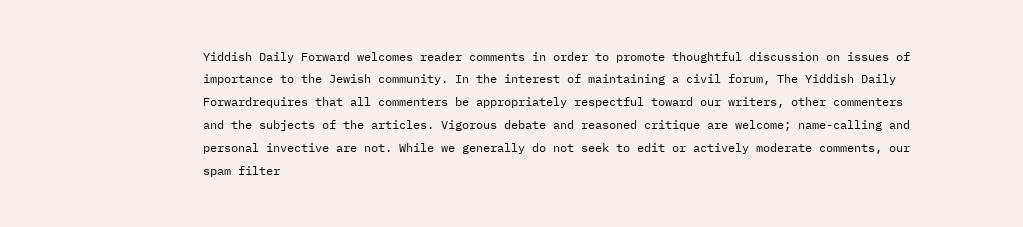Yiddish Daily Forward welcomes reader comments in order to promote thoughtful discussion on issues of importance to the Jewish community. In the interest of maintaining a civil forum, The Yiddish Daily Forwardrequires that all commenters be appropriately respectful toward our writers, other commenters and the subjects of the articles. Vigorous debate and reasoned critique are welcome; name-calling and personal invective are not. While we generally do not seek to edit or actively moderate comments, our spam filter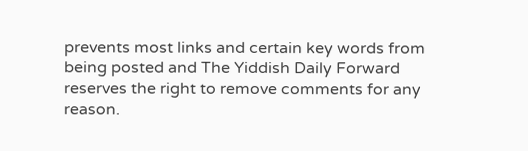prevents most links and certain key words from being posted and The Yiddish Daily Forward reserves the right to remove comments for any reason.